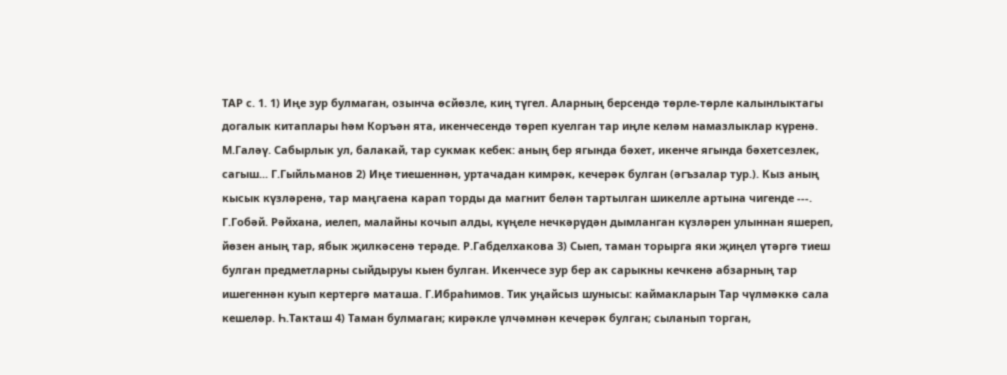ТАР с. 1. 1) Иңе зур булмаган, озынча өсйөзле, киң түгел. Аларның берсендә төрле-төрле калынлыктагы догалык китаплары һәм Коръән ята, икенчесендә төреп куелган тар иңле келәм намазлыклар күренә. М.Галәү. Сабырлык ул, балакай, тар сукмак кебек: аның бер ягында бәхет, икенче ягында бәхетсезлек, сагыш... Г.Гыйльманов 2) Иңе тиешеннән, уртачадан кимрәк, кечерәк булган (әгъзалар тур.). Кыз аның кысык күзләренә, тар маңгаена карап торды да магнит белән тартылган шикелле артына чигенде ---. Г.Гобәй. Рәйхана, иелеп, малайны кочып алды, күңеле нечкәрүдән дымланган күзләрен улыннан яшереп, йөзен аның тар, ябык җилкәсенә терәде. Р.Габделхакова 3) Сыеп, таман торырга яки җиңел үтәргә тиеш булган предметларны сыйдыруы кыен булган. Икенчесе зур бер ак сарыкны кечкенә абзарның тар ишегеннән куып кертергә маташа. Г.Ибраһимов. Тик уңайсыз шунысы: каймакларын Тар чүлмәккә сала кешеләр. Һ.Такташ 4) Таман булмаган; кирәкле үлчәмнән кечерәк булган; сыланып торган,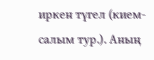иркен түгел (кием-салым тур.). Аның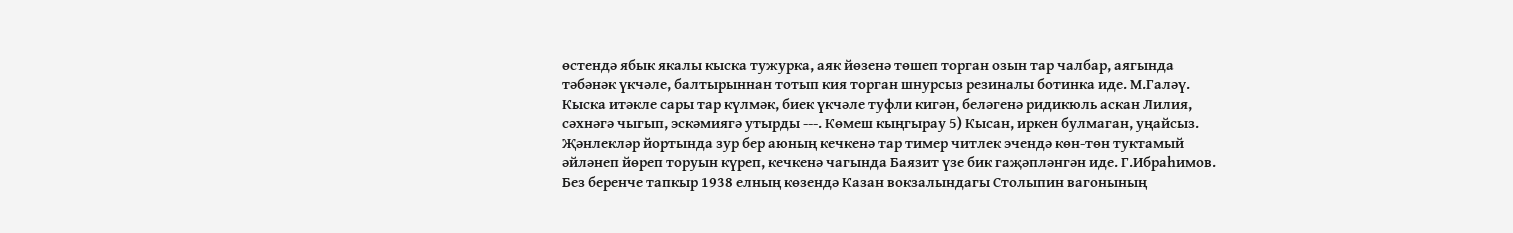өстендә ябык якалы кыска тужурка, аяк йөзенә төшеп торган озын тар чалбар, аягында тәбәнәк үкчәле, балтырыннан тотып кия торган шнурсыз резиналы ботинка иде. М.Галәү. Кыска итәкле сары тар күлмәк, биек үкчәле туфли кигән, беләгенә ридикюль аскан Лилия, сәхнәгә чыгып, эскәмиягә утырды ---. Көмеш кыңгырау 5) Кысан, иркен булмаган, уңайсыз. Җәнлекләр йортында зур бер аюның кечкенә тар тимер читлек эчендә көн-төн туктамый әйләнеп йөреп торуын күреп, кечкенә чагында Баязит үзе бик гаҗәпләнгән иде. Г.Ибраһимов. Без беренче тапкыр 1938 елның көзендә Казан вокзалындагы Столыпин вагонының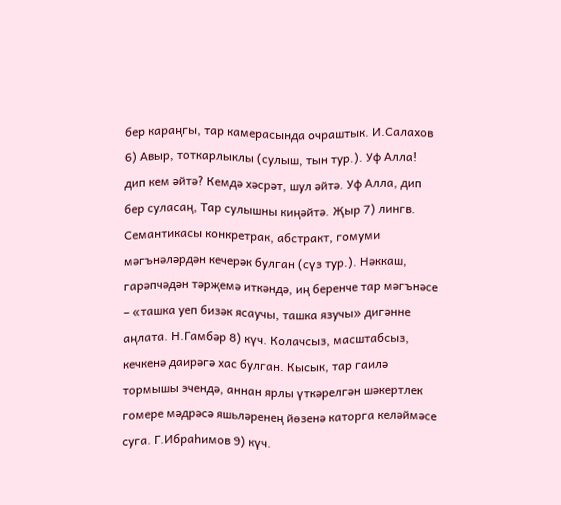бер караңгы, тар камерасында очраштык. И.Салахов 6) Авыр, тоткарлыклы (сулыш, тын тур.). Уф Алла! дип кем әйтә? Кемдә хәсрәт, шул әйтә. Уф Алла, дип бер суласаң, Тар сулышны киңәйтә. Җыр 7) лингв. Семантикасы конкретрак, абстракт, гомуми мәгънәләрдән кечерәк булган (сүз тур.). Нәккаш, гарәпчәдән тәрҗемә иткәндә, иң беренче тар мәгънәсе – «ташка уеп бизәк ясаучы, ташка язучы» дигәнне аңлата. Н.Гамбәр 8) күч. Колачсыз, масштабсыз, кечкенә даирәгә хас булган. Кысык, тар гаилә тормышы эчендә, аннан ярлы үткәрелгән шәкертлек гомере мәдрәсә яшьләренең йөзенә каторга келәймәсе суга. Г.Ибраһимов 9) күч.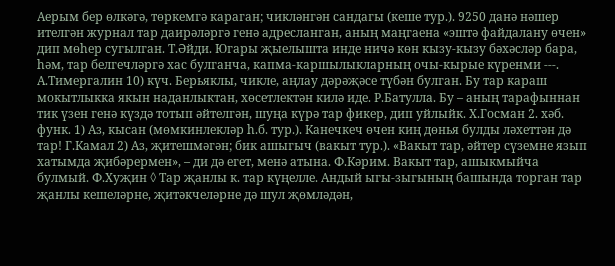Аерым бер өлкәгә, төркемгә караган; чикләнгән сандагы (кеше тур.). 9250 данә нәшер ителгән журнал тар даирәләргә генә адресланган, аның маңгаена «эштә файдалану өчен» дип мөһер сугылган. Т.Әйди. Югары җыелышта инде ничә көн кызу-кызу бәхәсләр бара, һәм, тар белгечләргә хас булганча, капма-каршылыкларның очы-кырые күренми ---. А.Тимергалин 10) күч. Берьяклы, чикле, аңлау дәрәҗәсе түбән булган. Бу тар караш мокытлыкка якын наданлыктан, хөсетлектән килә иде. Р.Батулла. Бу – аның тарафыннан тик үзен генә күздә тотып әйтелгән, шуңа күрә тар фикер, дип уйлыйк. Х.Госман 2. хәб. функ. 1) Аз, кысан (мөмкинлекләр һ.б. тур.). Канечкеч өчен киң дөнья булды ләхеттән дә тар! Г.Камал 2) Аз, җитешмәгән; бик ашыгыч (вакыт тур.). «Вакыт тар, әйтер сүземне язып хатымда җибәрермен», – ди дә егет, менә атына. Ф.Кәрим. Вакыт тар, ашыкмыйча булмый. Ф.Хуҗин ◊ Тар җанлы к. тар күңелле. Андый ыгы-зыгының башында торган тар җанлы кешеләрне, җитәкчеләрне дә шул җөмләдән,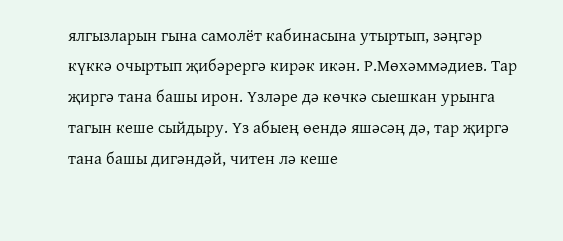ялгызларын гына самолёт кабинасына утыртып, зәңгәр күккә очыртып җибәрергә кирәк икән. Р.Мөхәммәдиев. Тар җиргә тана башы ирон. Үзләре дә көчкә сыешкан урынга тагын кеше сыйдыру. Үз абыең өендә яшәсәң дә, тар җиргә тана башы дигәндәй, читен лә кеше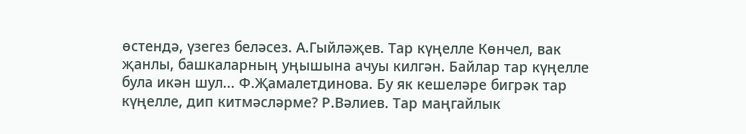өстендә, үзегез беләсез. А.Гыйләҗев. Тар күңелле Көнчел, вак җанлы, башкаларның уңышына ачуы килгән. Байлар тар күңелле була икән шул... Ф.Җамалетдинова. Бу як кешеләре бигрәк тар күңелле, дип китмәсләрме? Р.Вәлиев. Тар маңгайлык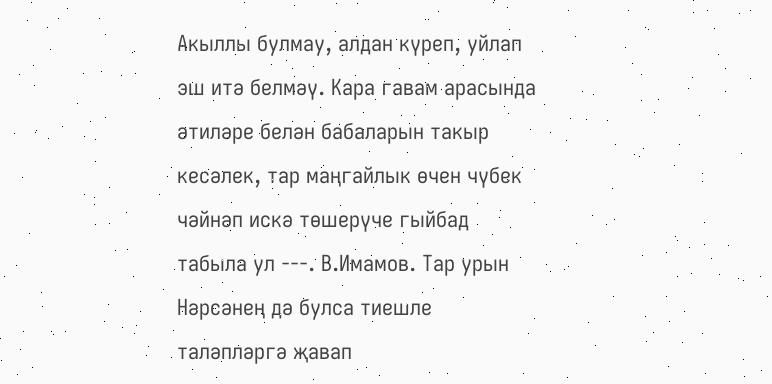Акыллы булмау, алдан күреп, уйлап эш итә белмәү. Кара гавам арасында әтиләре белән бабаларын такыр кесәлек, тар маңгайлык өчен чүбек чәйнәп искә төшерүче гыйбад табыла ул ---. В.Имамов. Тар урын Нәрсәнең дә булса тиешле таләпләргә җавап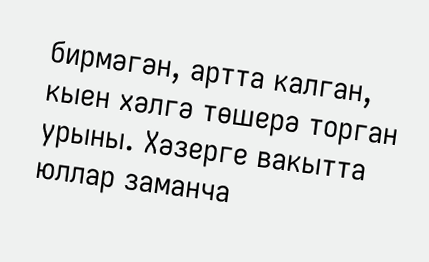бирмәгән, артта калган, кыен хәлгә төшерә торган урыны. Хәзерге вакытта юллар заманча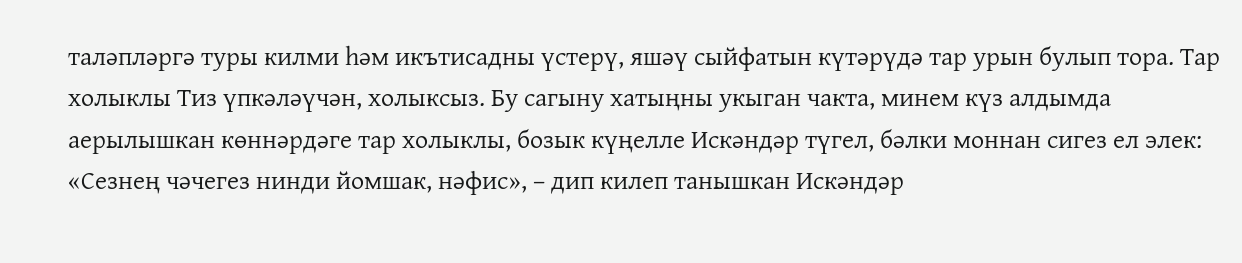таләпләргә туры килми һәм икътисадны үстерү, яшәү сыйфатын күтәрүдә тар урын булып тора. Тар холыклы Тиз үпкәләүчән, холыксыз. Бу сагыну хатыңны укыган чакта, минем күз алдымда аерылышкан көннәрдәге тар холыклы, бозык күңелле Искәндәр түгел, бәлки моннан сигез ел элек: «Сезнең чәчегез нинди йомшак, нәфис», – дип килеп танышкан Искәндәр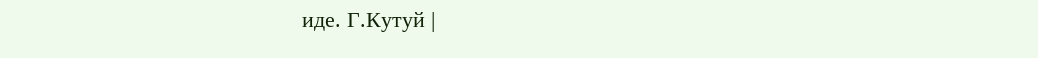иде. Г.Кутуй |